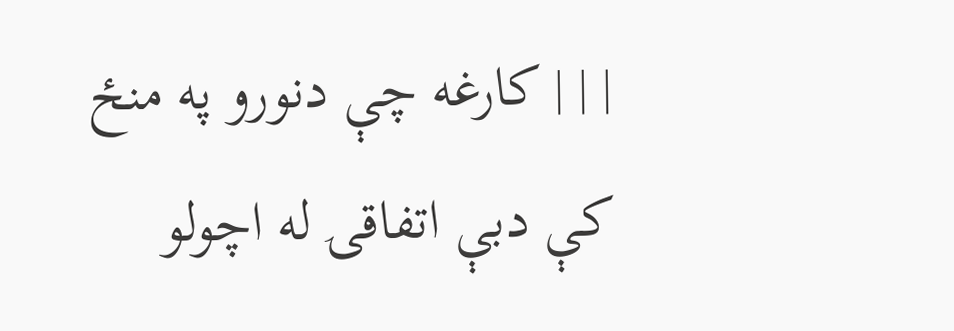| | | کارغه چې دنورو په منځ کې دبې اتفاقۍ له اچولو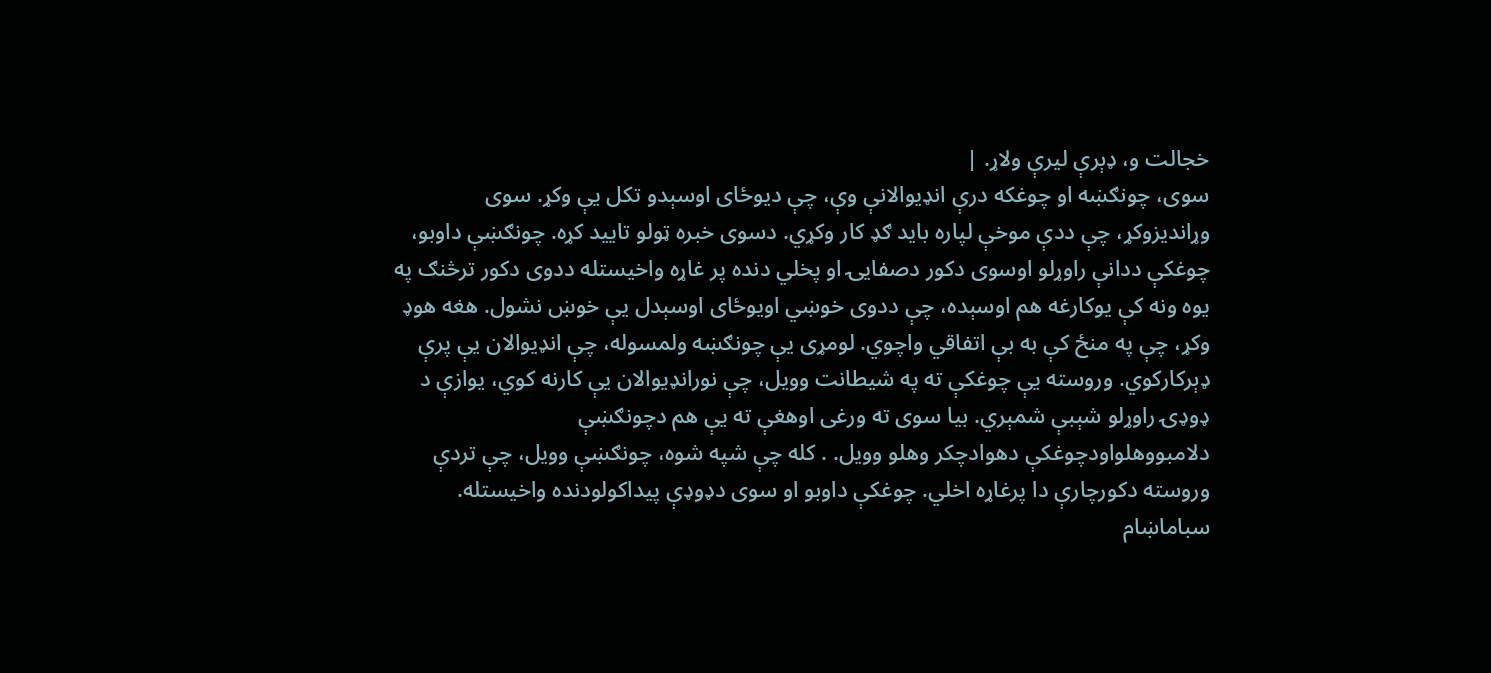خجالت و، ډېرې ليرې ولاړ. |
سوی، چونګښه او چوغکه درې انډيوالانې وې، چې ديوځای اوسېدو تکل يې وکړ. سوی وړانديزوکړ، چې ددې موخې لپاره بايد ګډ کار وکړي. دسوی خبره ټولو تاييد کړه. چونګښې داوبو، چوغکې ددانې راوړلو اوسوی دکور دصفايۍ او پخلي دنده پر غاړه واخيستله ددوی دکور ترڅنګ په يوه ونه کې يوکارغه هم اوسېده، چې ددوی خوښي اويوځای اوسېدل يې خوښ نشول. هغه هوډ وکړ، چې په منځ کې به بې اتفاقي واچوي. لومړی يې چونګښه ولمسوله، چې انډيوالان يې پرې ډېرکارکوي. وروسته يې چوغکې ته په شيطانت وويل، چې نورانډيوالان يې کارنه کوي، يوازې د ډوډۍ راوړلو شېبې شمېري. بيا سوی ته ورغی اوهغې ته يې هم دچونګښې دلامبووهلواودچوغکې دهوادچکر وهلو وويل. . کله چې شپه شوه، چونګښې وويل، چې تردې وروسته دکورچارې دا پرغاړه اخلي. چوغکې داوبو او سوی دډوډې پيداکولودنده واخيستله. سباماښام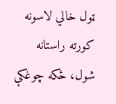ټول خالي لاسونه کورته راستانه شول، ځکه چوغکې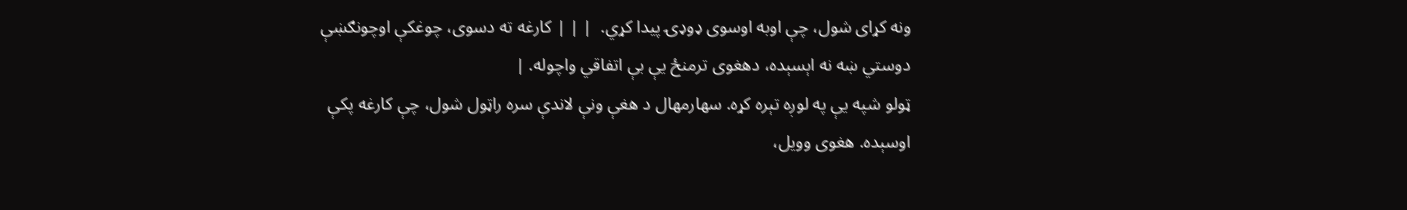ونه کړای شول، چې اوبه اوسوی ډوډۍ پيدا کړي.  | | | کارغه ته دسوی، چوغکې اوچونګښې دوستي ښه نه اېسېده، دهغوی ترمنځ يې بې اتفاقي واچوله. |
ټولو شپه يې په لوږه تېره کړه. سهارمهال د هغې ونې لاندې سره راټول شول، چې کارغه پکې اوسېده. هغوی وويل،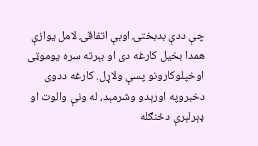چې ددې بدبختۍ اوبې اتفاقۍ لامل يوازې همدا بخيل کارغه دی او بېرته سره يوموټی اوخپلوکارونو پسې ولاړل. کارغه ددوی دخبروپه اورېدو وشرمېد، له ونې والوت او ډېرلېرې دځنګله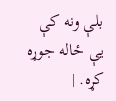بلې ونه کې يې ځاله جوړه کړه. |